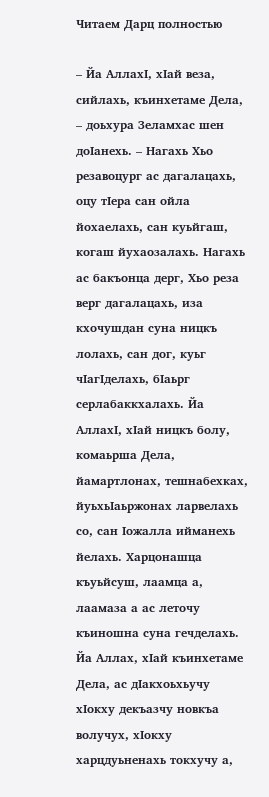Читаем Дарц полностью

– Йа АллахI, хIай веза, сийлахь, къинхетаме Дела, – доьхура Зеламхас шен доIанехь. – Нагахь Хьо резавоцург ас дагалацахь, оцу тIера сан ойла йохаелахь, сан куьйгаш, когаш йухаозалахь. Нагахь ас бакъонца дерг, Хьо реза верг дагалацахь, иза кхочушдан суна ницкъ лолахь, сан дог, куьг чIагIделахь, бIаьрг серлабаккхалахь. Йа АллахI, хIай ницкъ болу, комаьрша Дела, йамартлонах, тешнабехках, йуьхьIаьржонах ларвелахь со, сан Iожалла ийманехь йелахь. Харцонашца къуьйсуш, лаамца а, лаамаза а ас леточу къиношна суна гечделахь. Йа Аллах, хIай къинхетаме Дела, ас дIакхоьхьучу хIокху декъазчу новкъа волучух, хIокху харцдуьненахь токхучу а,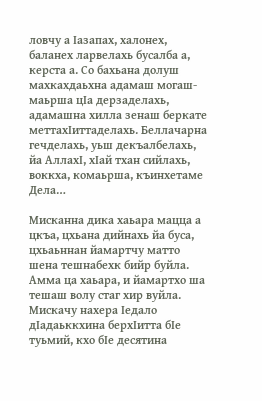ловчу а Iазапах, халонех, баланех ларвелахь бусалба а, керста а. Со бахьана долуш махкахдаьхна адамаш могаш-маьрша цIа дерзаделахь, адамашна хилла зенаш беркате меттахIиттаделахь. Беллачарна гечделахь, уьш декъалбелахь, йа АллахI, хIaй тхан сийлахь, воккха, комаьрша, къинхетаме Дела…

Мисканна дика хаьара мацца а цкъа, цхьана дийнахь йа буса, цхьаьннан йамартчу матто шена тешнабехк бийр буйла. Амма ца хаьара, и йамартхо ша тешаш волу стаг хир вуйла. Мискачу нахера Iедало дIадаьккхина берхIитта бIе туьмий, кхо бIе десятина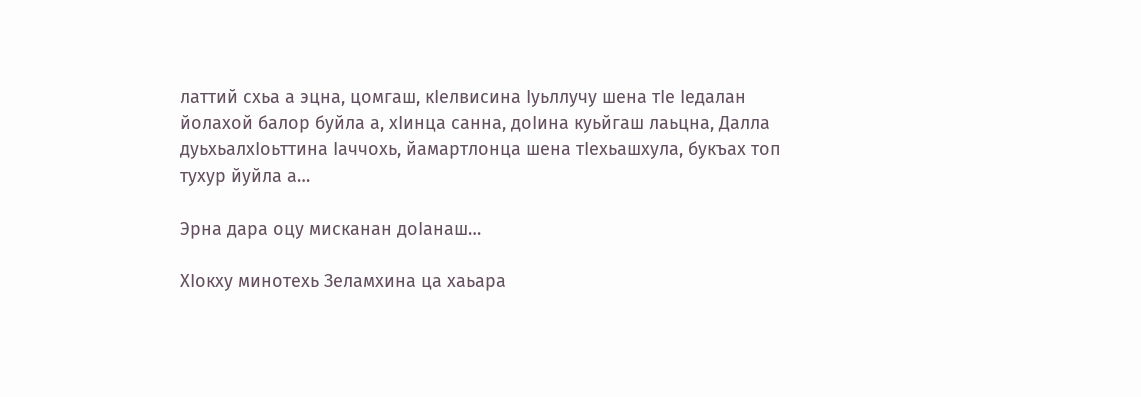латтий схьа а эцна, цомгаш, кIелвисина Iуьллучу шена тIе Iедалан йолахой балор буйла а, хIинцa санна, доIина куьйгаш лаьцна, Далла дуьхьалхIоьттина Iаччохь, йамартлонца шена тIехьашхула, букъах топ тухур йуйла а…

Эрна дара оцу мисканан доIанаш…

ХIокху минотехь Зеламхина ца хаьара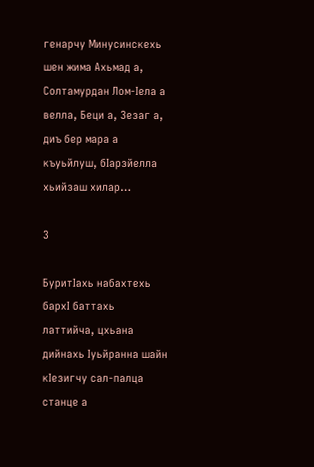генарчу Минусинскехь шен жима Ахьмад а, Солтамурдан Лом-Iела а велла, Беци а, Зезаг а, диъ бер мара а къуьйлуш, бIарзйелла хьийзаш хилар…

3

БуритIахь набахтехь бархI баттахь латтийча, цхьана дийнахь Iуьйранна шайн кIезигчу сал-палца станце а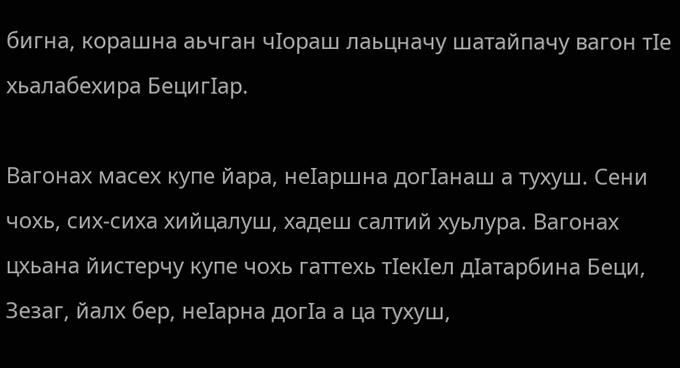бигна, корашна аьчган чIораш лаьцначу шатайпачу вагон тIе хьалабехира БецигIар.

Вагонах масех купе йара, неIаршна догIанаш а тухуш. Сени чохь, сих-сиха хийцалуш, хадеш салтий хуьлура. Вагонах цхьана йистерчу купе чохь гаттехь тIекIел дIатарбина Беци, Зезаг, йалх бер, неIарна догIа а ца тухуш,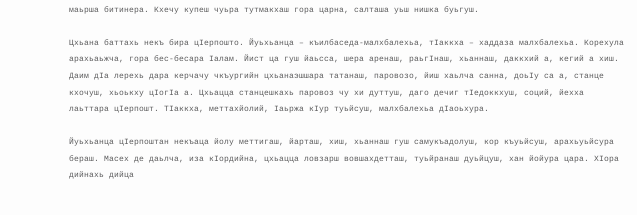маьрша битинера. Кхечу купеш чуьра тутмакхаш гора царна, салташа уьш нишка буьгуш.

Цхьана баттахь некъ бира цIерпошто. Йуьхьанца – къилбаседа-малхбалехьа, тIаккха – хаддаза малхбалехьа. Корехула арахьаьжча, гора бес-бесара Iалам. Йист ца гуш йаьсса, шера аренаш, раьгIнаш, хьаннаш, даккхий а, кегий а хиш. Даим дIа лерехь дара керчачу чкъургийн цхьанаэшшара татанаш, паровозо, йиш хаьлча санна, доьIу са а, станце кхочуш, хьоькху цIогIа а. Цхьацца станцешкахь паровоз чу хи дуттуш, даго дечиг тIедоккхуш, соций, йехха лаьттара цIерпошт. ТIаккха, меттахйолий, Iаьржа кIур туьйсуш, малхбалехьа дIаоьхура.

Йуьхьанца цIерпоштан некъаца йолу меттигаш, йарташ, хиш, хьаннаш гуш самукъадолуш, кор къуьйсуш, арахьуьйсура бераш. Масех де даьлча, иза кIордийна, цхьацца ловзарш вовшахдетташ, туьйранаш дуьйцуш, хан йойура цара. ХIора дийнахь дийца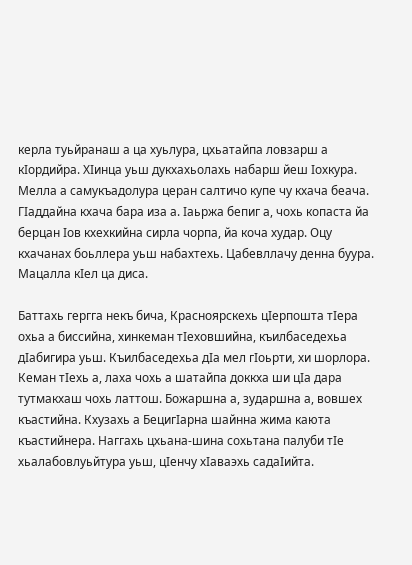керла туьйранаш а ца хуьлура, цхьатайпа ловзарш а кIордийра. ХIинца уьш дукхахьолахь набарш йеш Iохкура. Мелла а самукъадолура церан салтичо купе чу кхача беача. ГIаддайна кхача бара иза а. Iаьржа бепиг а, чохь копаста йа берцан Iов кхехкийна сирла чорпа, йа коча худар. Оцу кхачанах боьллера уьш набахтехь. Цабевллачу денна буура. Мацалла кIел ца диса.

Баттахь гергга некъ бича, Красноярскехь цIерпошта тIера охьа а биссийна, хинкеман тIеховшийна, къилбаседехьа дIабигира уьш. Къилбаседехьа дIа мел гIоьрти, хи шорлора. Кеман тIехь а, лаха чохь а шатайпа доккха ши цIа дара тутмакхаш чохь латтош. Божаршна а, зударшна а, вовшех къастийна. Кхузахь а БецигIарна шайнна жима каюта къастийнера. Наггахь цхьана-шина сохьтана палуби тIе хьалабовлуьйтура уьш, цIенчу хIаваэхь садаIийта.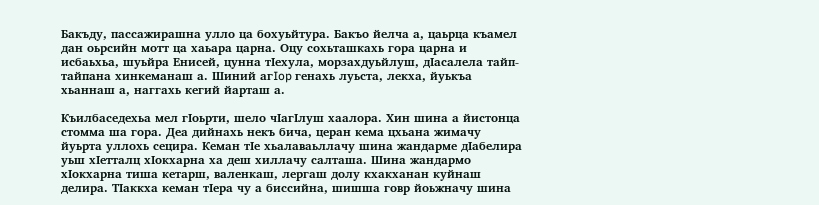Бакъду, пассажирашна улло ца бохуьйтура. Бакъо йелча а, цаьрца къамел дан оьрсийн мотт ца хаьара царна. Оцу сохьташкахь гора царна и исбаьхьа, шуьйра Енисей, цунна тIехула, морзахдуьйлуш, дIасалела тайп-тайпана хинкеманаш а. Шиний aгIop генахь луьста, лекха, йуькъа хьаннаш а, наггахь кегий йарташ а.

Къилбаседехьа мел гIоьрти, шело чIагIлуш хаалора. Хин шина а йистонца стомма ша гора. Деа дийнахь некъ бича, церан кема цхьана жимачу йуьрта уллохь сецира. Кеман тIе хьалаваьллачу шина жандарме дIабелира уьш хIетталц хIокхарна ха деш хиллачу салташа. Шина жандармо хIокхарна тиша кетарш, валенкаш, лергаш долу кхакханан куйнаш делира. ТIаккха кеман тIера чу а биссийна, шишша говр йоьжначу шина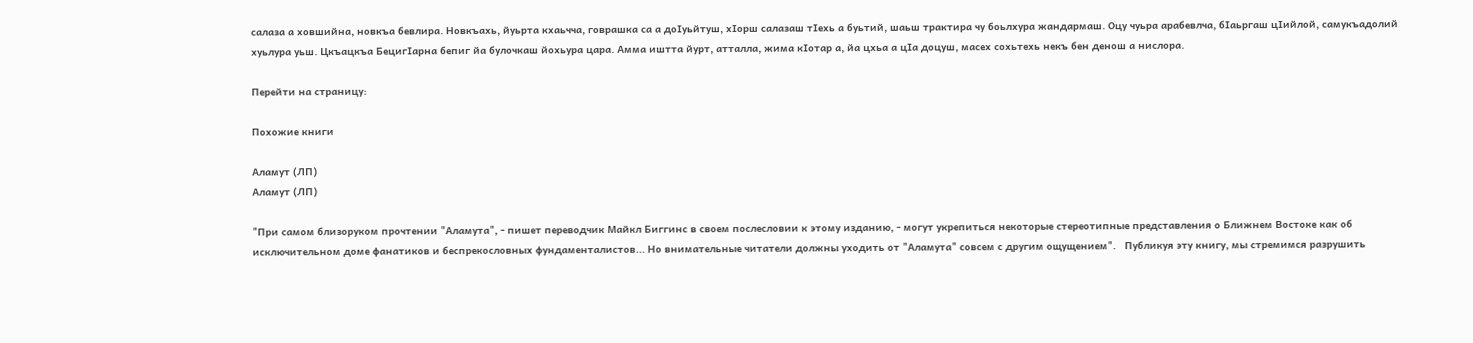салаза а ховшийна, новкъа бевлира. Новкъахь, йуьрта кхаьчча, говрашка са а доIуьйтуш, хIорш салазаш тIехь а буьтий, шаьш трактира чу боьлхура жандармаш. Оцу чуьра арабевлча, бIаьргаш цIийлой, самукъадолий хуьлура уьш. Цкъацкъа БецигIарна бепиг йа булочкаш йохьура цара. Амма иштта йурт, атталла, жима кIотар а, йа цхьа а цIа доцуш, масех сохьтехь некъ бен денош а нислора.

Перейти на страницу:

Похожие книги

Аламут (ЛП)
Аламут (ЛП)

"При самом близоруком прочтении "Аламута", - пишет переводчик Майкл Биггинс в своем послесловии к этому изданию, - могут укрепиться некоторые стереотипные представления о Ближнем Востоке как об исключительном доме фанатиков и беспрекословных фундаменталистов... Но внимательные читатели должны уходить от "Аламута" совсем с другим ощущением".   Публикуя эту книгу, мы стремимся разрушить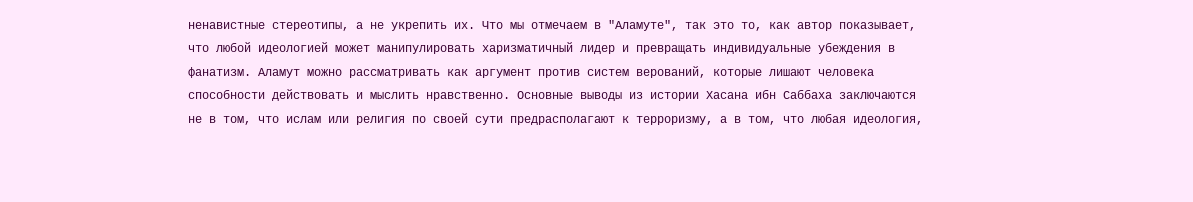ненавистные стереотипы, а не укрепить их. Что мы отмечаем в "Аламуте", так это то, как автор показывает, что любой идеологией может манипулировать харизматичный лидер и превращать индивидуальные убеждения в фанатизм. Аламут можно рассматривать как аргумент против систем верований, которые лишают человека способности действовать и мыслить нравственно. Основные выводы из истории Хасана ибн Саббаха заключаются не в том, что ислам или религия по своей сути предрасполагают к терроризму, а в том, что любая идеология,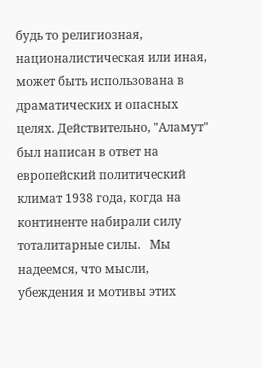будь то религиозная, националистическая или иная, может быть использована в драматических и опасных целях. Действительно, "Аламут" был написан в ответ на европейский политический климат 1938 года, когда на континенте набирали силу тоталитарные силы.   Мы надеемся, что мысли, убеждения и мотивы этих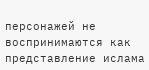персонажей не воспринимаются как представление ислама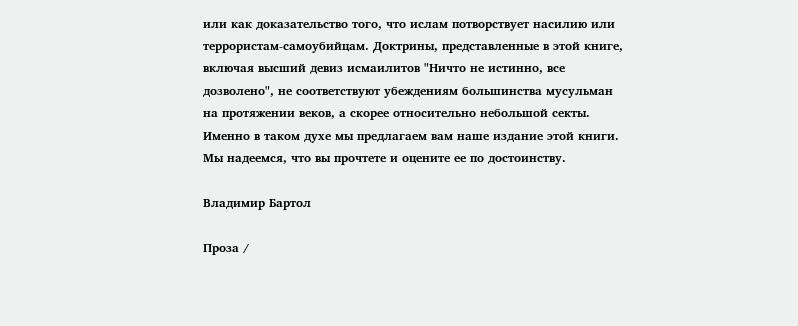или как доказательство того, что ислам потворствует насилию или террористам-самоубийцам. Доктрины, представленные в этой книге, включая высший девиз исмаилитов "Ничто не истинно, все дозволено", не соответствуют убеждениям большинства мусульман на протяжении веков, а скорее относительно небольшой секты.   Именно в таком духе мы предлагаем вам наше издание этой книги. Мы надеемся, что вы прочтете и оцените ее по достоинству.

Владимир Бартол

Проза /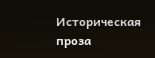Историческая проза